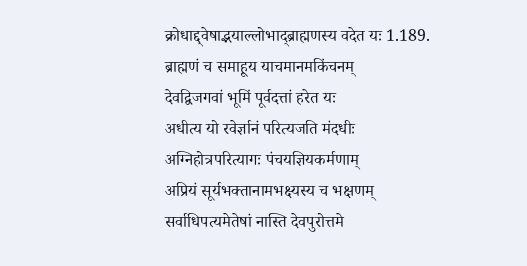क्रोधाद्द्वेषाद्भयाल्लोभाद्ब्राह्मणस्य वदेत यः 1.189.
ब्राह्मणं च समाहूय याचमानमकिंचनम्
देवद्विजगवां भूमिं पूर्वदत्तां हरेत यः
अधीत्य यो रवेर्ज्ञानं परित्यजति मंदधीः
अग्निहोत्रपरित्यागः पंचयज्ञियकर्मणाम्
अप्रियं सूर्यभक्तानामभक्ष्यस्य च भक्षणम्
सर्वाधिपत्यमेतेषां नास्ति देवपुरोत्तमे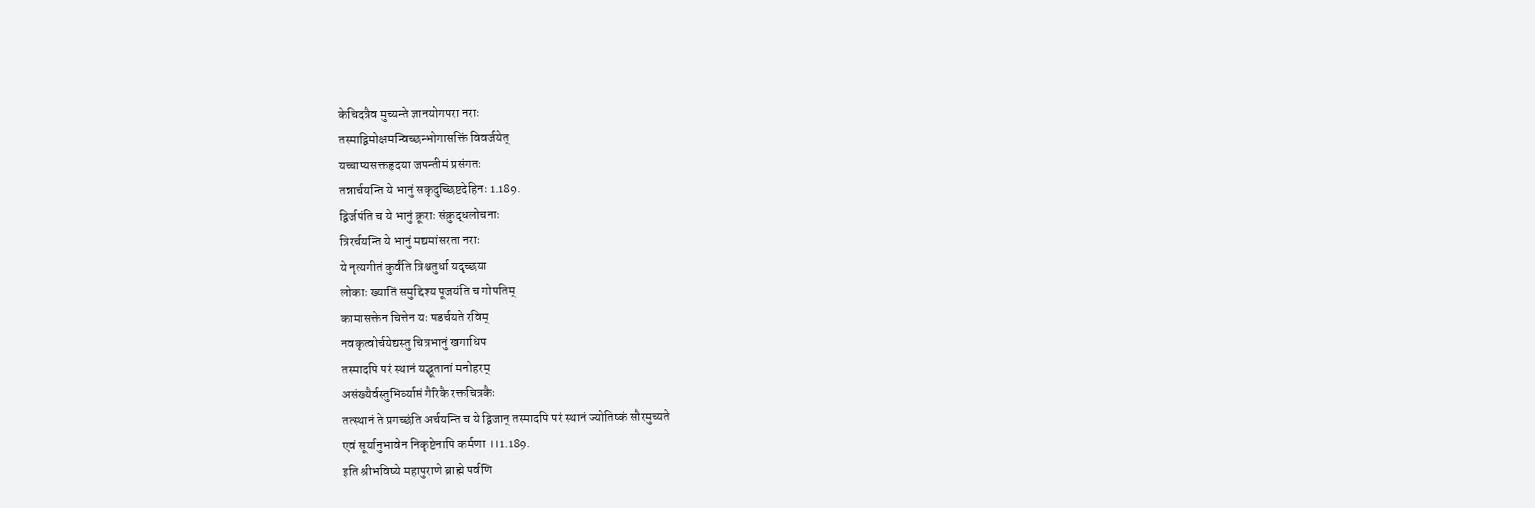केचिदत्रैव मुच्यन्ते ज्ञानयोगपरा नराः
तस्माद्विमोक्षमन्विच्छन्भोगासक्तिं विवर्जयेत्
यच्चाप्यसक्तहृदया जपन्तीमं प्रसंगतः
तन्नार्चयन्ति ये भानुं सकृदुच्छिष्टदेहिनः 1.189.
द्विर्जपंति च ये भानुं क्रूराः संक्रुद्धलोचनाः
त्रिरर्चयन्ति ये भानुं मद्यमांसरता नराः
ये नृत्यगीतं कुर्वंति त्रिश्चतुर्धा यदृच्छया
लोकाः ख्यातिं समुद्दिश्य पूजयंति च गोपतिम्
कामासक्तेन चित्तेन यः षडर्चयते रविम्
नवकृत्वोर्चयेद्यस्तु चित्रभानुं खगाधिप
तस्मादपि परं स्थानं यद्भूतानां मनोहरम्
असंख्यैर्वस्तुभिर्व्याप्तं गैरिकै रक्तचित्रकैः
तत्स्थानं ते प्रगच्छंति अर्चयन्ति च ये द्विजान् तस्मादपि परं स्थानं ज्योतिष्कं सौरमुच्यते
एवं सूर्यानुभावेन निकृष्टेनापि कर्मणा ।।1.189.
इति श्रीभविष्ये महापुराणे ब्राह्मे पर्वणि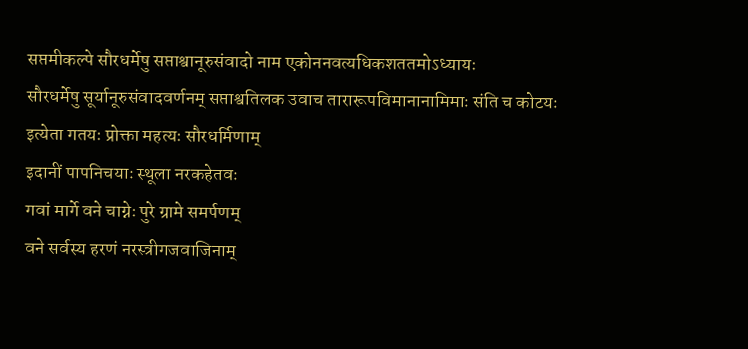सप्तमीकल्पे सौरधर्मेषु सप्ताश्वानूरुसंवादो नाम एकोननवत्यधिकशततमोऽध्यायः
सौरधर्मेषु सूर्यानूरुसंवादवर्णनम् सप्ताश्वतिलक उवाच तारारूपविमानानामिमाः संति च कोटयः
इत्येता गतयः प्रोक्ता महत्यः सौरधर्मिणाम्
इदानीं पापनिचयाः स्थूला नरकहेतवः
गवां मार्गे वने चाग्नेः पुरे ग्रामे समर्पणम्
वने सर्वस्य हरणं नरस्त्रीगजवाजिनाम्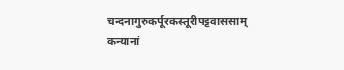चन्दनागुरुकर्पूरकस्तूरीपट्टवाससाम्
कन्यानां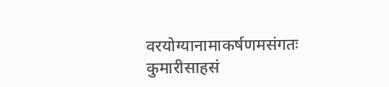वरयोग्यानामाकर्षणमसंगतः
कुमारीसाहसं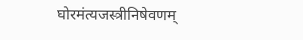घोरमंत्यजस्त्रीनिषेवणम्